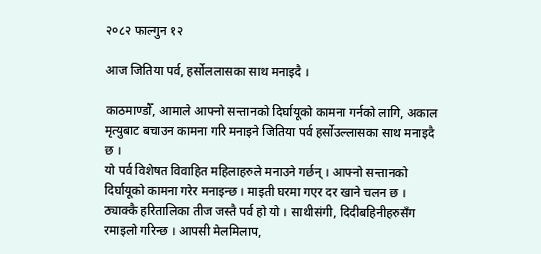२०८२ फाल्गुन १२

आज जितिया पर्व, हर्सोललासका साथ मनाइदै ।

काठमाण्डौँ, आमाले आफ्नो सन्तानको दिर्घायूको कामना गर्नको लागि, अकाल मृत्युबाट बचाउन कामना गरि मनाइने जितिया पर्व हर्सोउल्लासका साथ मनाइदै छ ।
यो पर्व विशेषत विवाहित महिलाहरुले मनाउने गर्छन् । आफ्नो सन्तानको दिर्घायूको कामना गरेर मनाइन्छ । माइती घरमा गएर दर खाने चलन छ । ठ्याक्कै हरितालिका तीज जस्तै पर्व हो यो । साथीसंगी, दिदीबहिनीहरुसँग रमाइलो गरिन्छ । आपसी मेलमिलाप,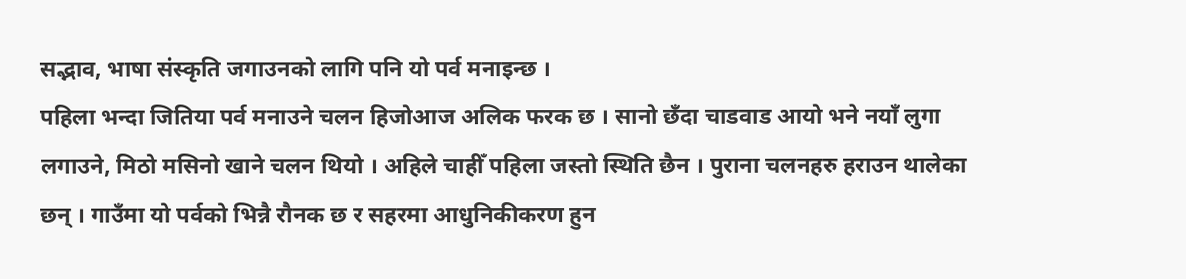सद्भाव, भाषा संस्कृति जगाउनको लागि पनि यो पर्व मनाइन्छ ।
पहिला भन्दा जितिया पर्व मनाउने चलन हिजोआज अलिक फरक छ । सानो छँदा चाडवाड आयो भने नयाँ लुगा लगाउने, मिठो मसिनो खाने चलन थियो । अहिले चाहीँ पहिला जस्तो स्थिति छैन । पुराना चलनहरु हराउन थालेका छन् । गाउँमा यो पर्वको भिन्नै रौनक छ र सहरमा आधुनिकीकरण हुन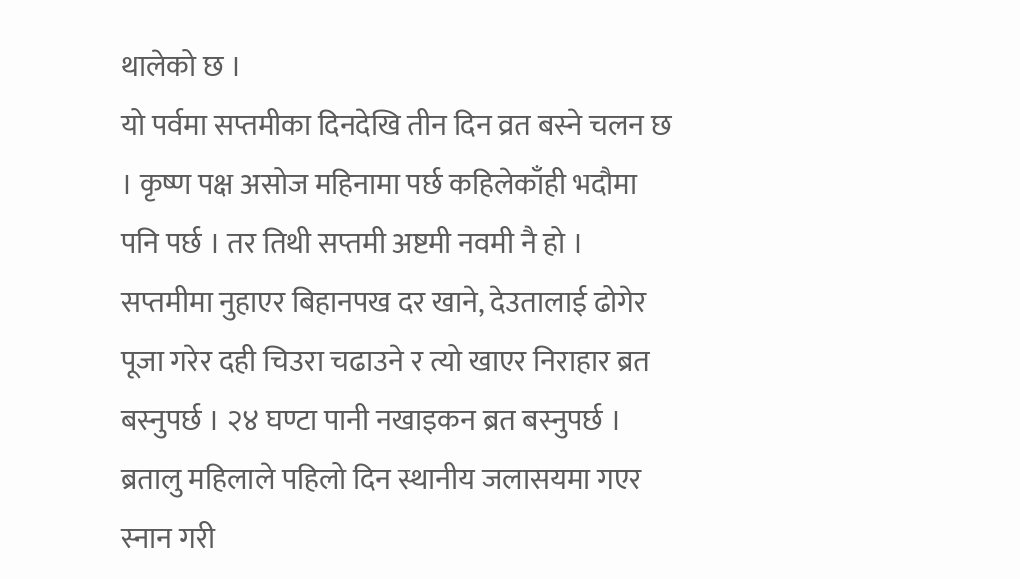थालेको छ ।
यो पर्वमा सप्तमीका दिनदेखि तीन दिन व्रत बस्ने चलन छ । कृष्ण पक्ष असोज महिनामा पर्छ कहिलेकाँही भदौमा पनि पर्छ । तर तिथी सप्तमी अष्टमी नवमी नै हो । सप्तमीमा नुहाएर बिहानपख दर खाने, देउतालाई ढोगेर पूजा गरेर दही चिउरा चढाउने र त्यो खाएर निराहार ब्रत बस्नुपर्छ । २४ घण्टा पानी नखाइकन ब्रत बस्नुपर्छ ।
ब्रतालु महिलाले पहिलो दिन स्थानीय जलासयमा गएर स्नान गरी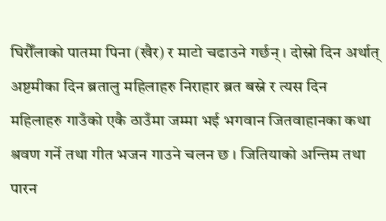घिरौँलाको पातमा पिना (खैर) र माटो चढाउने गर्छन् । दोस्रो दिन अर्थात् अष्टमीका दिन ब्रतालु महिलाहरु निराहार ब्रत बस्ने र त्यस दिन महिलाहरु गाउँको एकै ठाउँमा जम्मा भई भगवान जितवाहानका कथा श्रवण गर्ने तथा गीत भजन गाउने चलन छ । जितियाको अन्तिम तथा पारन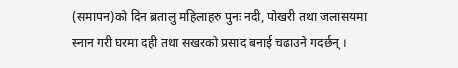(समापन)को दिन ब्रतालु महिलाहरु पुनः नदी, पोखरी तथा जलासयमा स्नान गरी घरमा दही तथा सखरको प्रसाद बनाई चढाउने गदर्छन् ।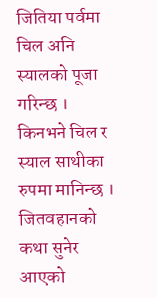जितिया पर्वमा चिल अनि स्यालको पूजा गरिन्छ । किनभने चिल र स्याल साथीका रुपमा मानिन्छ । जितवहानको कथा सुनेर आएको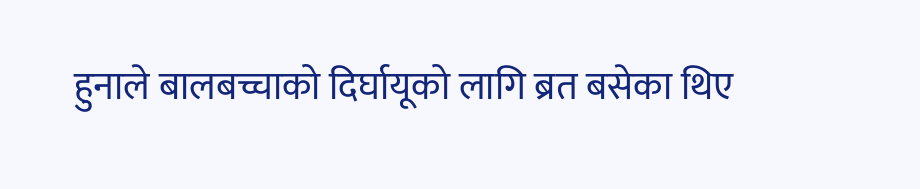हुनाले बालबच्चाको दिर्घायूको लागि ब्रत बसेका थिए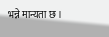भन्ने मान्यता छ ।